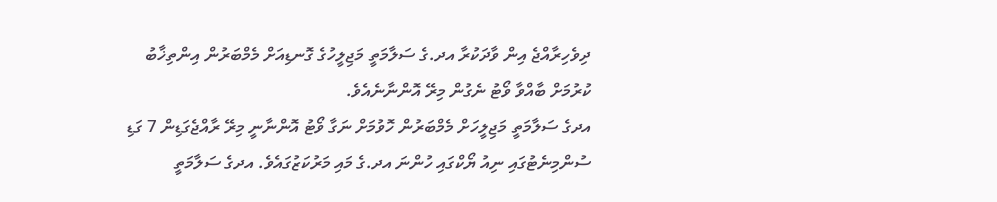ދިވެހިރާއްޖެ އިން ވާދަކުރާ އދ.ގެ ސަލާމަތީ މަޖިލީހުގެ ގޮނޑިއަށް މެމްބަރުން އިންތިޚާބު ކުރުމަށް ބާއްވާ ވޯޓު ނެގުން މިރޭ އޮންނާނެއެވެ.
އދގެ ސަލާމަތީ މަޖިލީހަށް މެމްބަރުން ހޮވުމަށް ނަގާ ވޯޓު އޮންނާނީ މިރޭ ރާއްޖެގަޑިން 7 ގަޑި ސުންމިނެޓުގައި ނިއު ޔޯކްގައި ހުންނަ އދ.ގެ މައި މަރުކަޒުގައެވެ. އދގެ ސަލާމަތީ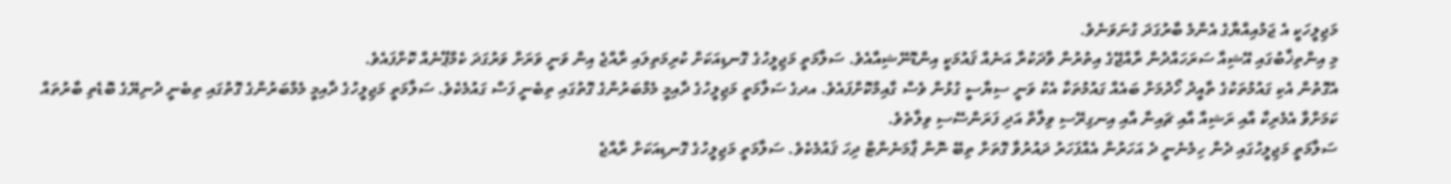މަޖިލީހަކީ އެ ޖަމުއިއްޔާގެ އެންމެ ބާރުގަދަ ގުނަވަނެވެ.
މި އިންތިޚާބުގައި އޭޝިއާ ސަރަހައްދުން ރާއްޖޭގެ އިތުރުން ވާދަކުރާ އަނެއް ޤައުމަކީ އިންޑޮނޭޝިއާއެވެ. ސަލާމަތީ މަޖިލީހުގެ ގޮނޑިއަކަށް ކުރިމަތިލައި ރާއްޖެ އިން ވަނީ ވަރަށް ވަރުގަދަ ކެމްޕޭނެއް ކޮށްފައެވެ.
އެގޮތުން އެކި ގައުމުތަކުގެ ތާއީދު ހޯދުމަށް ބައެއް ގައުމުތަކާ އެކު ވަނީ ސިޔާސީ ގުޅުން ވެސް ގާއިމްކޮށްފައެވެ. އދގެ ސަލާމަތީ މަޖިލީހުގެ ދާއިމީ މެމްބަރުންގެ ގޮތުގައި ތިބެނީ ފަސް ގައުމެކެވެ. ސަލާމަތީ މަޖިލީހުގެ ދާއިމީ މެމްބަރުންގެ ގޮތުގައި ތިބެނީ ދުނިޔޭގެ ބޮޑެތި ބާރުތައް ކަމަށްވާ އެމެރިކާ އާއި ރަޝިއާ އާއި ޗައިނާ އާއި އިނގިރޭސި ވިލާތް އަދި ފަރަންސޭސި ވިލާތެވެ.
ސަލާމަތީ މަޖިލީހުގައި ދެން ހިމެނެނީ ދެ އަހަރުން އެއްފަހަރު ދައުރުވާ ގޮތަށް ތިބޭ ނޮން ޕާމަނެންޓް ދިހަ ޤައުމެކެވެ. ސަލާމަތީ މަޖިލީހުގެ ގޮނޑިއަކަށް ރާއްޖެ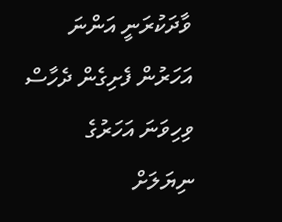ވާދަކުރަނީ އަންނަ އަހަރުން ފެށިގެން ދެހާސް ވިހިވަނަ އަހަރުގެ ނިޔަލަށް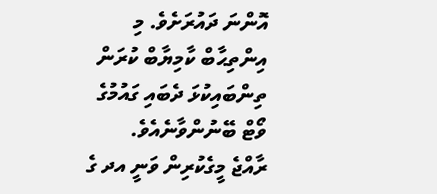އޮންނަ ދައުރަށެވެ. މި އިންތިޙާބް ކާމިޔާބް ކުރަން ތިންބައިކުޅަ ދެބައި ގައުމުގެ ވޯޓް ބޭނުންވާނެއެވެ.
ރާއްޖެ މީގެކުރިން ވަނީ އދ ގެ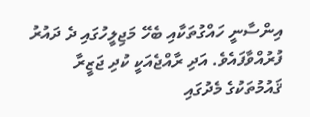އިންސާނީ ހައްގުތަކާއި ބެހޭ މަޖިލީހުގައި ދެ ދައުރު ފުރުއްވާފައެވެ. އަދި ރާއްޖެއަކީ ކުދި ޖަޒީރާ ޤައުމުތަކުގެ މެދުގައި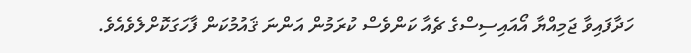ހަދާފައިވާ ޖަމިއްޔާ އޯއައިސިސްގެ ޗެއާ ކަންވެސް ކުރަމުން އަންނަ ޤައުމުކަން ފާހަގަކޮށްލެވެއެވެ.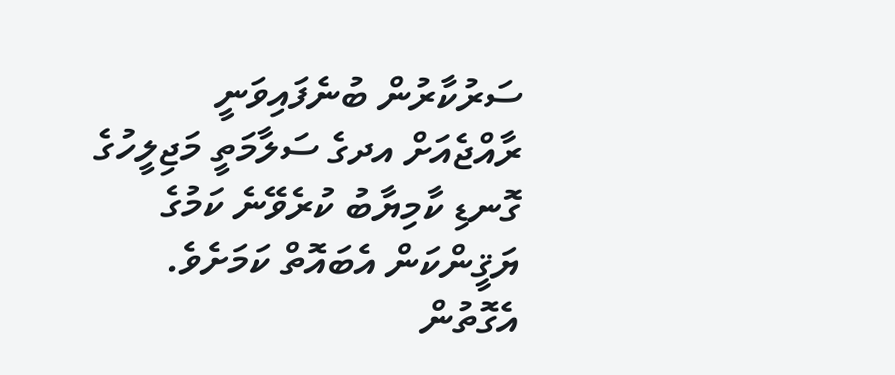ސަރުކާރުން ބުނެފައިވަނީ ރާއްޖެއަށް އދގެ ސަލާމަތީ މަޖިލީހުގެ ގޮނޑި ކާމިޔާބު ކުރެވޭނެ ކަމުގެ ޔަޤީންކަން އެބައޮތް ކަމަށެވެ. އެގޮތުން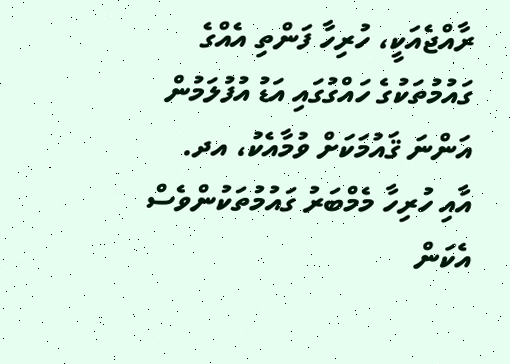ރާއްޖެއަކީ، ހުރިހާ ފަންތި އެއްގެ ގައުމުތަކުގެ ހައްގުގައި އަޑު އުފުލަމުން އަންނަ ޤައުމަކަށް ވުމާއެކު، އދ. އާއި ހުރިހާ މެމްބަރު ގައުމުތަކުންވެސް އެކަން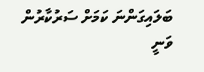ބަލައިގަންނަ ކަމަށް ސަރުކާރުން ވަނީ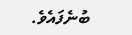ބުނެފައެވެ.